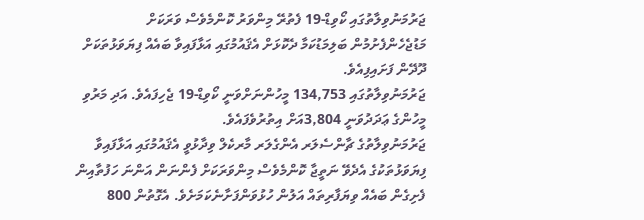ޖަރުމަނުވިލާތުގައި ކޯވިޑް-19 ފެތުރޭ މިންވަރު ކޮންމެވެސް ވަރަކަށް މަޑުޖެހެންފެށުމުން ބަލިމަޑުކަމާ ދެކޮޅަށް އެޤައުމުގައި އަޅާފައިވާ ބައެއް ފިޔަވަޅުތަކަށް ދޫދޭން ފަށައިފިއެވެ.
ޖަރުމަނުވިލާތުގައި 134,753 މީހުންނަށްވަނީ ކޯވިޑް-19 ޖެހިފައެވެ. އަދި މަރުވި މީހުންގެ ޢަދަދުވަނީ 3,804އަށް އިތުރުވެފައެވެ.
ޖަރުމަނުވިލާތުގެ ޗާންސެލަރ އެންގެލަރ މާރކެލް ވިދާޅުވީ އެޤައުމުގައި އަޅާފައިވާ ފިޔަވަޅުތަކުގެ އެދެވޭ ނަތީޖާ ކޮންމެވެސް މިންވަރަކަށް ފެންނަން އަންނަ ހަފުތާއިން ފެށިގެން ބައެއް ވިޔަފާރިތައް އަލުން ހުޅުވަންފަށާނެކަމަށެވެ. އެގޮތުން 800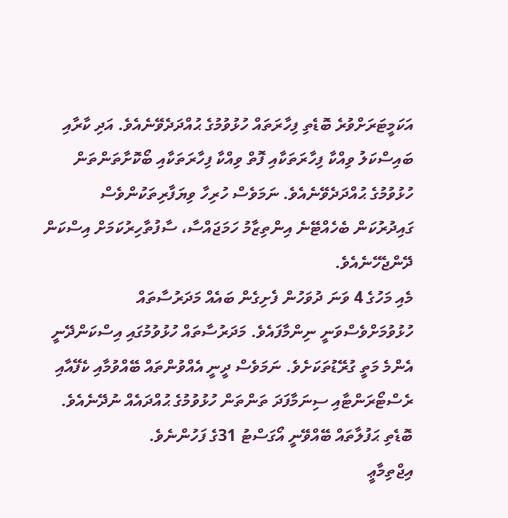އަކަމީޓަރަށްވުރެ ބޮޑެތި ފިހާރަތައް ހުޅުވުމުގެ ޙުއްދަދެވޭނެއެވެ. އަދި ކާރާއި ބައިސްކަލު ވިއްކާ ފިހާރަތަކާއި ފޮތް ވިއްކާ ފިހާރަތަކާއި ބޯކޮށާތަންތަން ހުޅުވުމުގެ ޙުއްދަދެވޭނެއެވެ. ނަމަވެސް ހުރިހާ ވިޔަފާރިތަކުންވެސް ގައިދުރުކަން ބެހެއްޓޭނެ އިންތިޒާމު ހަމަޖައްސާ، ސާފުތާހިރުކަމަށް އިސްކަން ދޭންޖެހޭނެއެވެ.
މެއި މަހުގެ 4 ވަނަ ދުވަހުން ފެށިގެން ބައެއް މަދަރުސާތައް ހުޅުވުމަށްވެސްވަނީ ނިންމާފައެވެ. މަދަރުސާތައް ހުޅުވުމުގައި އިސްކަންދޭނީ އެންމެ މަތީ ގުރޭޑުތަކަށެވެ. ނަމަވެސް ދީނީ އެއްވުންތައް ބޭއްވުމާއި ކެފޭއާއި ރެސްޓޯރަންޓާއި ސިނަމާފަދަ ތަންތަން ހުޅުވުމުގެ ޙުއްދައެއް ނުދޭނެއެވެ. ބޮޑެތި ޙަފުލާތައް ބޭއްވޭނީ އޯގަސްޓު 31ގެ ފަހުންނެވެ.
އިޖްތިމާޢީ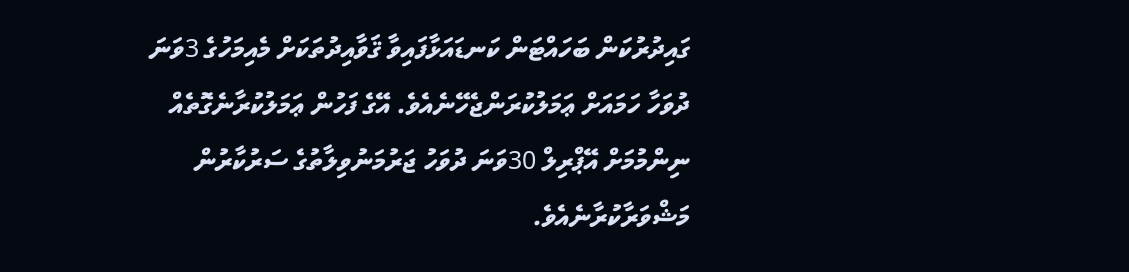ގައިދުރުކަން ބަހައްޓަން ކަނޑައަޅާފައިވާ ޤަވާއިދުތަކަށް މެއިމަހުގެ 3ވަނަ ދުވަހާ ހަމައަށް ޢަމަލުކުރަންޖެހޭނެއެވެ. އޭގެ ފަހުން ޢަމަލުކުރާނެގޮތެއް ނިންމުމަށް އޭޕްރިލް 30ވަނަ ދުވަހު ޖަރުމަނުވިލާތުގެ ސަރުކާރުން މަޝްވަރާކުރާނެއެވެ.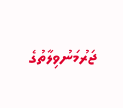ޖަރުމަނުވިލާތުގެ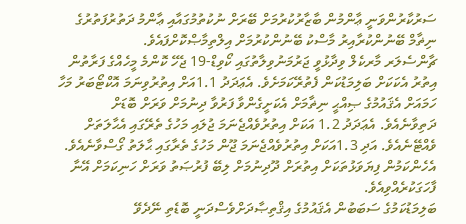ސަރުކާރުންވަނީ ޢާންމުން ބާޒާރުކުރުމަށް ބޭރަށް ނުކުތުމުގައާއި ޢާންމު ދަތުރުފަތުރުގެ ނިޡާމް ބޭނުންކުރާއިރު މާސްކު ބޭނުންކުރުމަށް އިލްތިމާޞްކޮށްފައެވެ.
ޗާންސެލަރ މާރކެލް ވިދާޅުވީ ޖަރުމަނުވިލާތުގައި ކޯވިޑް-19 ޖެހޭ ކޮންމެ މީހެއްގެ ފަރާތުން އިތުރު އެކަކަށް ބަލިމަޑުކަން ފެތުރޭކަމަށެވެ. އެޢަދަދު 1.1އަށް އިތުރުވިނަމަ އޮކްޓޯބަރު މަހާ ހަމައަށް އެޤައުމުގެ ޞިއްޙީ ނިޡާމަށް އެކަށީގެންވާ ފަރުވާ ދިނުމަށް ވަރަށް ބޮޑަށް ދަތިވާނެއެވެ. އެޢަދަދު 1.2 އަކަށް އިތުރުވެއްޖެނަމަ ޖުލައި މަހުގެ ތެރޭގައި އެޙާލަތަށް ވެއްޓޭނެއެވެ. އަދި 1.3އަކަށް އިތުރުވެއްޖެނަމަ ޖޫން މަހުގެ ތެރާގައި ޙާލަތު ގޯސްވާނެއެވެ. އެހެންކަމުން ފިޔަވަޅުތަކަށް އިތުރަށް ދޫދިނުމަށް ލިބޭ ފުރުޞަތު ވަރަށް ހަނިކަމަށް އޭނާ ފާހަގަކުރެއްވިއެވެ.
ބަލިމަޑުކަމުގެ ސަބަބުން އެޤައުމުގެ އިޤްތިޞާދަށްވެސްދަނީ ބޮޑެތި ނޭދެވޭ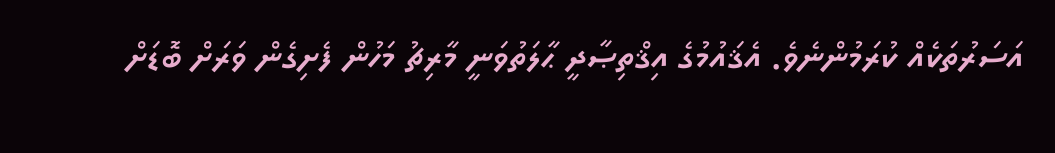އަސަރުތަކެއް ކުރަމުންނެވެ. އެޤައުމުގެ އިޤްތިޞާދީ ޙާލަތުވަނީ މާރިޗު މަހުން ފެށިގެން ވަރަށް ބޮޑަށް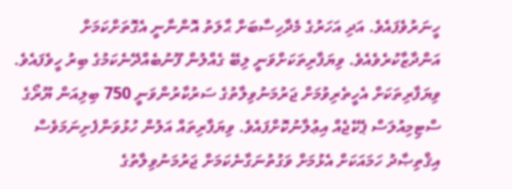ހީނަރުވެފައެވެ. އަދި އަހަރުގެ މެދާހިސާބަށް ޙާލަތު އޮންނާނީ އެގޮތަށްކަމަށް އަންދާޒާކުރެވެއެވެ. ވިޔަފާރިތަކަށްވަނީ ލިބޭ ގެއްލުން ފޫނުބެއްދޭނެކަމުގެ ބިރު ހީވެފައެވެ. ވިޔަފާރިތަކަށް އެހީތެރިވުމަށް ޖަރުމަނުވިލާތުގެ ސަރުކާރުންވަނީ 750 ބިލިއަން ޔޫރޯގެ ސްޓިމިއުލަސް ޕެކޭޖެއް އިޢުލާނުކޮށްފައެވެ. ވިޔަފާރިތައް އަލުން ހުޅުވަންފެށިނަމަވެސް އިޤްތިޞާދު ހަމައަކަށް އެޅުމަށް ވަގުތުނަގާނެކަމަށް ޖަރުމަނުވިލާތުގެ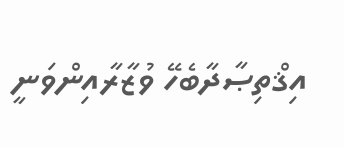އިޤްތިޞާދާބެހޭ ވުޒާރާއިންވަނީ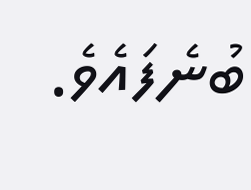ބުނެފައެވެ.